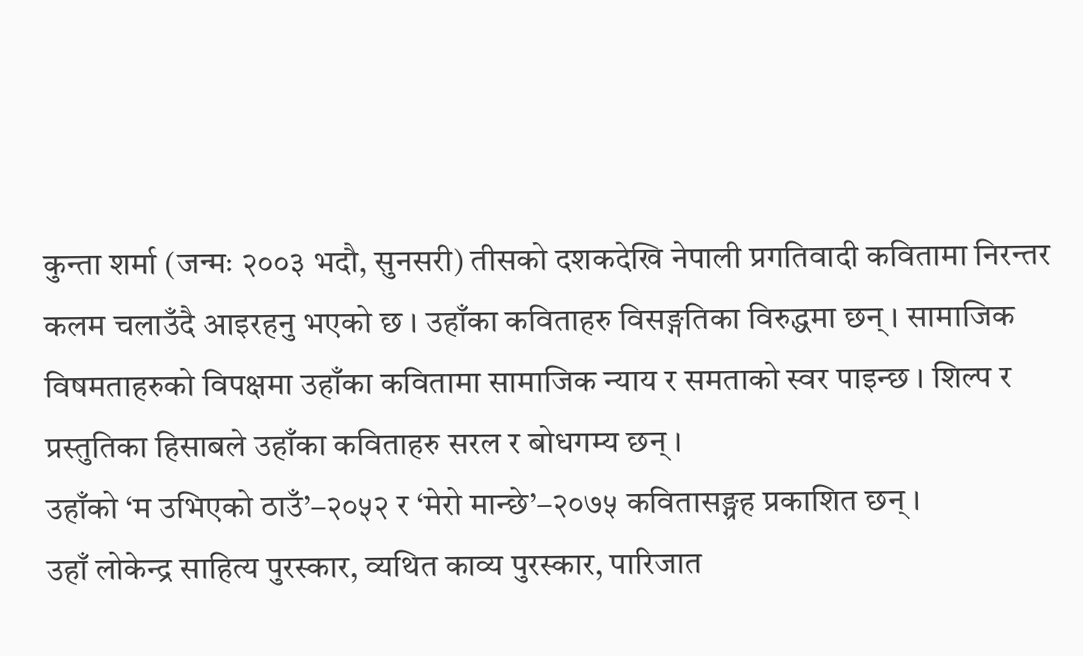कुन्ता शर्मा (जन्मः २००३ भदौ, सुनसरी) तीसको दशकदेखि नेपाली प्रगतिवादी कवितामा निरन्तर कलम चलाउँदै आइरहनु भएको छ । उहाँका कविताहरु विसङ्गतिका विरुद्धमा छन् । सामाजिक विषमताहरुको विपक्षमा उहाँका कवितामा सामाजिक न्याय र समताको स्वर पाइन्छ । शिल्प र प्रस्तुतिका हिसाबले उहाँका कविताहरु सरल र बोधगम्य छन् ।
उहाँको ‘म उभिएको ठाउँ’–२०५२ र ‘मेरो मान्छे’–२०७५ कवितासङ्ग्रह प्रकाशित छन् ।
उहाँ लोकेन्द्र साहित्य पुरस्कार, व्यथित काव्य पुरस्कार, पारिजात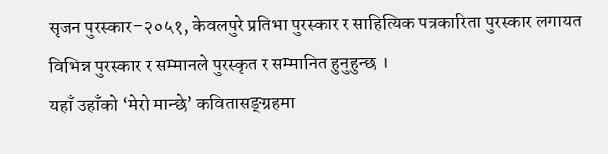सृजन पुरस्कार–२०५१, केवलपुरे प्रतिभा पुरस्कार र साहित्यिक पत्रकारिता पुरस्कार लगायत विभिन्न पुरस्कार र सम्मानले पुरस्कृत र सम्मानित हुनुहुन्छ ।
यहाँ उहाँको ‘मेरो मान्छे’ कवितासङ्ग्रहमा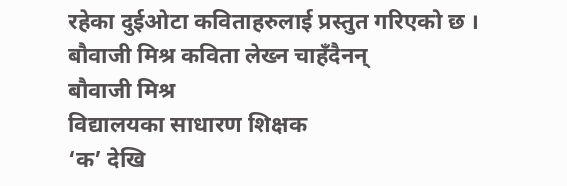रहेका दुईओटा कविताहरुलाई प्रस्तुत गरिएको छ ।
बौवाजी मिश्र कविता लेख्न चाहँदैनन्
बौवाजी मिश्र
विद्यालयका साधारण शिक्षक
‘क’ देखि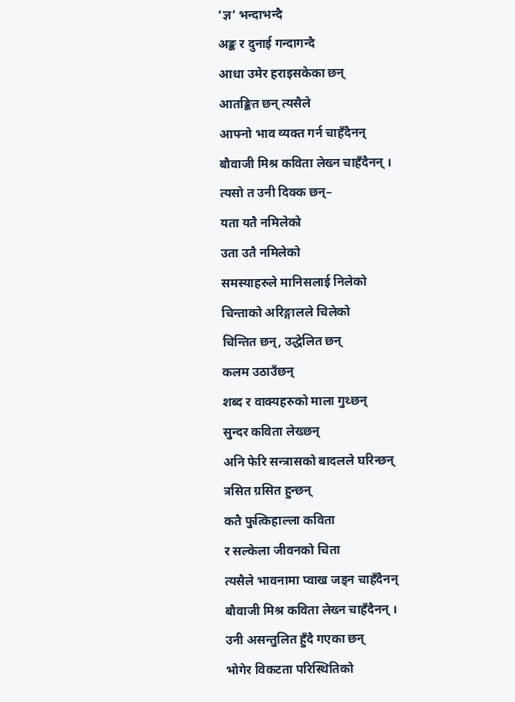‘ज्ञ’ भन्दाभन्दै
अङ्क र दुनाई गन्दागन्दै
आधा उमेर हराइसकेका छन्
आतङ्कित छन् त्यसैले
आफ्नो भाव व्यक्त गर्न चाहँदैनन्
बौवाजी मिश्र कविता लेख्न चाहँदैनन् ।
त्यसो त उनी दिक्क छन्–
यता यतै नमिलेको
उता उतै नमिलेको
समस्याहरुले मानिसलाई निलेको
चिन्ताको अरिङ्गालले चिलेको
चिन्तित छन्, उद्धेलित छन्
कलम उठाउँछन्
शब्द र वाक्यहरुको माला गुथ्छन्
सुन्दर कविता लेख्छन्
अनि फेरि सन्त्रासको बादलले घरिन्छन्
त्रसित ग्रसित हुन्छन्
कतै फुत्किहाल्ला कविता
र सल्केला जीवनको चिता
त्यसैले भावनामा प्वाख जड्न चाहँदैनन्
बौवाजी मिश्र कविता लेख्न चाहँदैनन् ।
उनी असन्तुलित हुँदै गएका छन्
भोगेर विकटता परिस्थितिको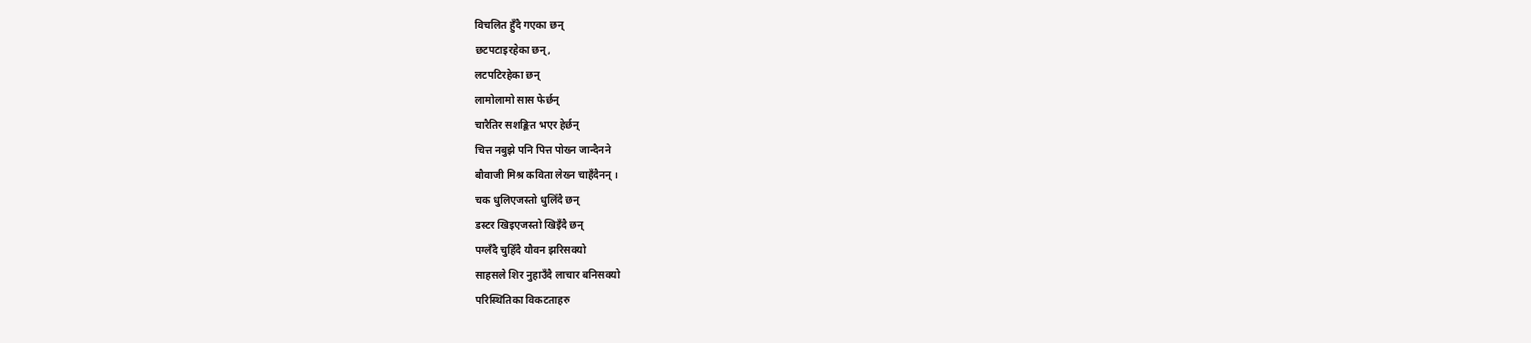विचलित हुँदै गएका छन्
छटपटाइरहेका छन्,
लटपटिरहेका छन्
लामोलामो सास फेर्छन्
चारैतिर सशङ्कित भएर हेर्छन्
चित्त नबुझे पनि पित्त पोख्न जान्दैनने
बौवाजी मिश्र कविता लेख्न चाहँदैनन् ।
चक धुलिएजस्तो धुलिँदै छन्
डस्टर खिइएजस्तो खिइँदै छन्
पग्लँदै चुहिँदै यौवन झरिसक्यो
साहसले शिर नुहाउँदै लाचार बनिसक्यो
परिस्थितिका विकटताहरु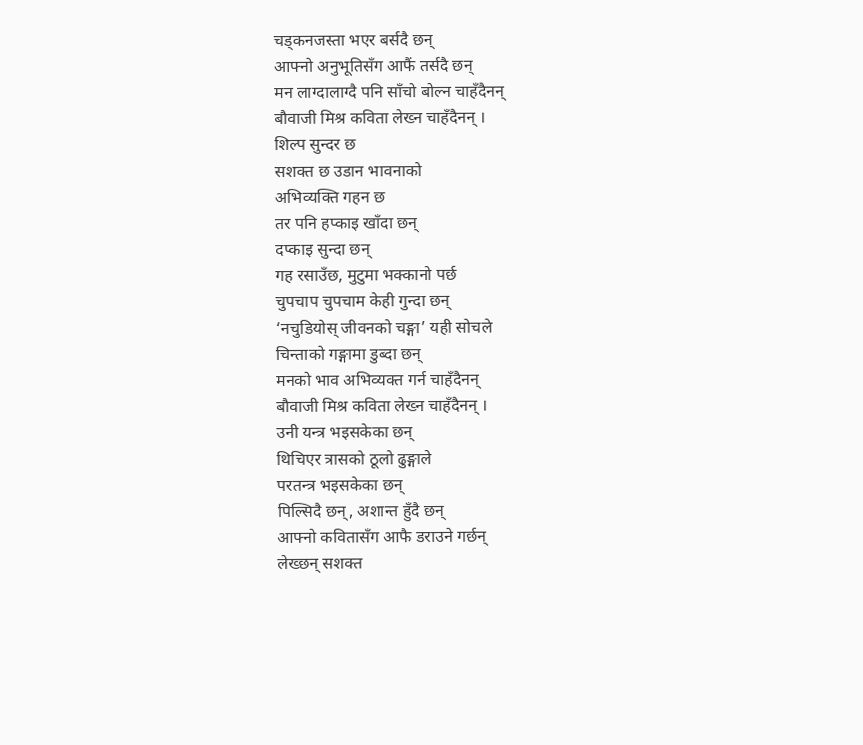चड्कनजस्ता भएर बर्सदै छन्
आफ्नो अनुभूतिसँग आफैं तर्सदै छन्
मन लाग्दालाग्दै पनि साँचो बोल्न चाहँदैनन्
बौवाजी मिश्र कविता लेख्न चाहँदैनन् ।
शिल्प सुन्दर छ
सशक्त छ उडान भावनाको
अभिव्यक्ति गहन छ
तर पनि हप्काइ खाँदा छन्
दप्काइ सुन्दा छन्
गह रसाउँछ, मुटुमा भक्कानो पर्छ
चुपचाप चुपचाम केही गुन्दा छन्
‘नचुडियोस् जीवनको चङ्गा’ यही सोचले
चिन्ताको गङ्गामा डुब्दा छन्
मनको भाव अभिव्यक्त गर्न चाहँदैनन्
बौवाजी मिश्र कविता लेख्न चाहँदैनन् ।
उनी यन्त्र भइसकेका छन्
थिचिएर त्रासको ठूलो ढुङ्गाले
परतन्त्र भइसकेका छन्
पिल्सिदै छन्, अशान्त हुँदै छन्
आफ्नो कवितासँग आफै डराउने गर्छन्
लेख्छन् सशक्त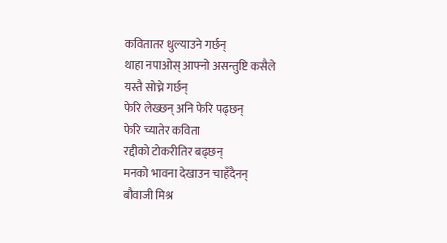कवितातर धुल्याउने गर्छन्
थाहा नपाओस् आफ्नो असन्तुष्टि कसैले
यस्तै सोच्ने गर्छन्
फेरि लेख्छन् अनि फेरि पढ्छन्
फेरि च्यातेर कविता
रद्दीको टोकरीतिर बढ्छन्
मनको भावना देखाउन चाहँदैनन्
बौवाजी मिश्र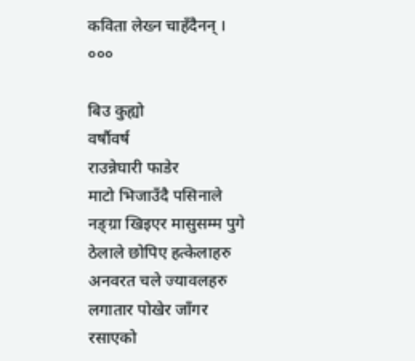कविता लेख्न चाहँदैनन् ।
०००

बिउ कुह्यो
वर्षौवर्ष
राउन्नेघारी फाडेर
माटो भिजाउँदै पसिनाले
नङ्ग्रा खिइएर मासुसम्म पुगे
ठेलाले छोपिए हत्केलाहरु
अनवरत चले ज्यावलहरु
लगातार पोखेर जाँगर
रसाएको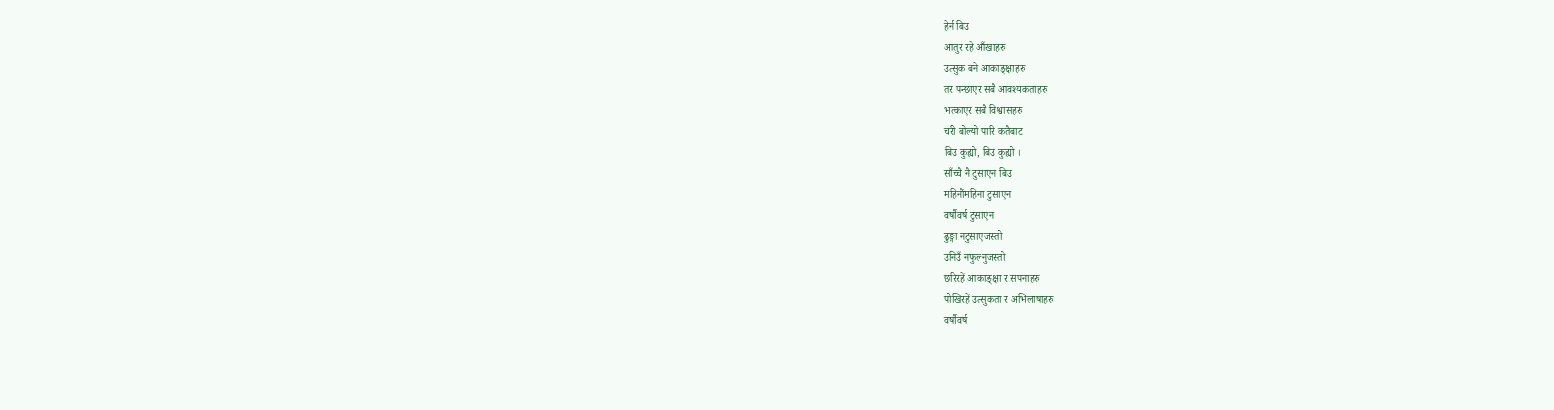हेर्न बिउ
आतुर रहे आँखाहरु
उत्सुक बने आकाङ्क्षाहरु
तर पन्छाएर सबै आवश्यकताहरु
भत्काएर सबै विश्वासहरु
चरी बोल्यो पारि कतैबाट
बिउ कुह्यो, बिउ कुह्यो ।
साँच्चै नै टुसाएन बिउ
महिनौंमहिना टुसाएन
वर्षौवर्ष टुसाएन
ढुङ्गा नटुसाएजस्तो
उनिउँ नफुल्नुजस्तो
छरिरहें आकाङ्क्षा र सपनाहरु
पोखिरहें उत्सुकता र अभिलाषाहरु
वर्षौवर्ष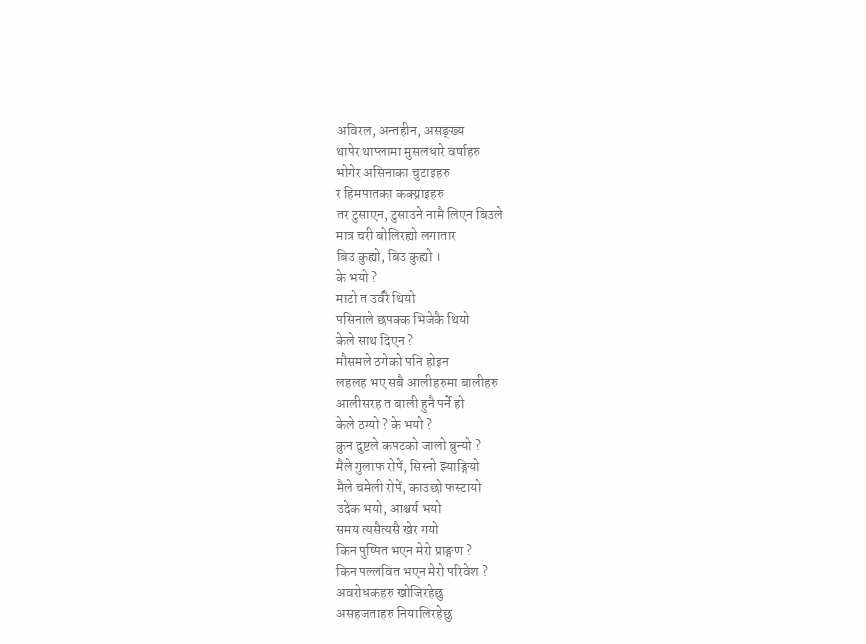अविरल, अन्तहीन, असङ्ख्य
थापेर थाप्लामा मुसलधारे वर्षाहरु
भोगेर असिनाका चुटाइहरु
र हिमपातका कक्य्राइहरु
तर टुसाएन, टुसाउने नामै लिएन बिउले
मात्र चरी बोलिरह्यो लगातार
बिउ कुह्यो, बिउ कुह्यो ।
के भयो ?
माटो त उर्वरै थियो
पसिनाले छपक्क भिजेकै थियो
केले साथ दिएन ?
मौसमले ठगेको पनि होइन
लहलह भए सबै आलीहरुमा बालीहरु
आलीसरह त बाली हुनै पर्ने हो
केले ठग्यो ? के भयो ?
कुन दुष्टले कपटको जालो बुन्यो ?
मैले गुलाफ रोपें, सिस्नो झ्याङ्गियो
मैले चमेली रोपें, काउछो फस्टायो
उदेक भयो, आश्चर्य भयो
समय त्यसैत्यसै खेर गयो
किन पुष्पित भएन मेरो प्राङ्गण ?
किन पल्लवित भएन मेरो परिवेश ?
अवरोधकहरु खोजिरहेछु
असहजताहरु नियालिरहेछु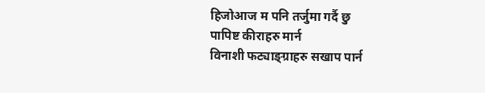हिजोआज म पनि तर्जुमा गर्दै छु
पापिष्ट कीराहरु मार्न
विनाशी फट्याङ्ग्राहरु सखाप पार्न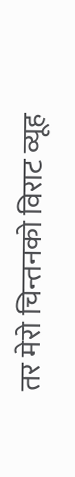तर मेरो चिन्तनको विराट व्यूह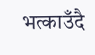भत्काउँदै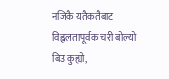नजिकै यतैकतैबाट
विह्वलतापूर्वक चरी बोल्यो
बिउ कुह्यो,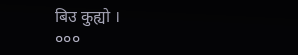बिउ कुह्यो ।
०००